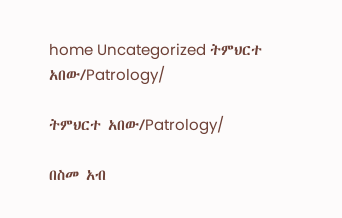home Uncategorized ትምህርተ አበው/Patrology/

ትምህርተ አበው/Patrology/

በስመ አብ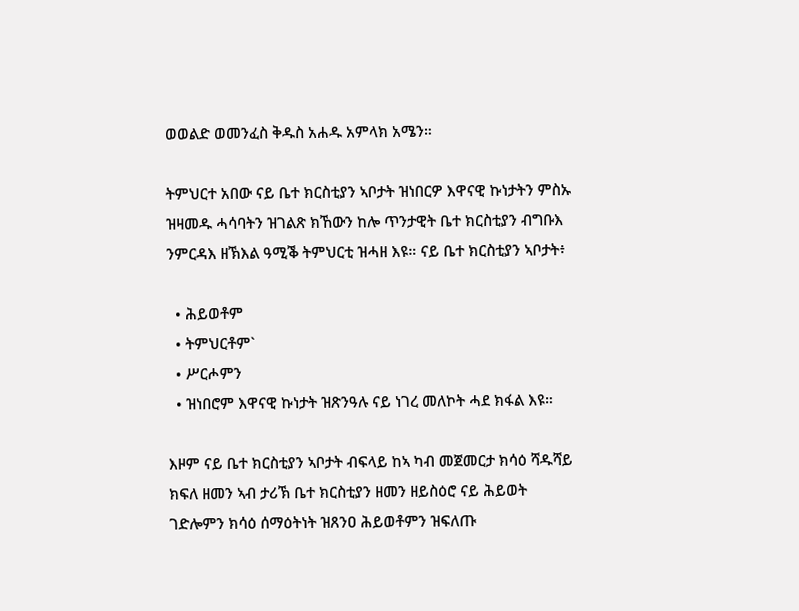ወወልድ ወመንፈስ ቅዱስ አሐዱ አምላክ አሜን።

ትምህርተ አበው ናይ ቤተ ክርስቲያን ኣቦታት ዝነበርዎ እዋናዊ ኩነታትን ምስኡ ዝዛመዱ ሓሳባትን ዝገልጽ ክኸውን ከሎ ጥንታዊት ቤተ ክርስቲያን ብግቡእ ንምርዳእ ዘኽእል ዓሚቕ ትምህርቲ ዝሓዘ እዩ። ናይ ቤተ ክርስቲያን ኣቦታት፥

  • ሕይወቶም
  • ትምህርቶም`
  • ሥርሖምን
  • ዝነበሮም እዋናዊ ኩነታት ዝጽንዓሉ ናይ ነገረ መለኮት ሓደ ክፋል እዩ።

እዞም ናይ ቤተ ክርስቲያን ኣቦታት ብፍላይ ከኣ ካብ መጀመርታ ክሳዕ ሻዱሻይ ክፍለ ዘመን ኣብ ታሪኽ ቤተ ክርስቲያን ዘመን ዘይስዕሮ ናይ ሕይወት ገድሎምን ክሳዕ ሰማዕትነት ዝጸንዐ ሕይወቶምን ዝፍለጡ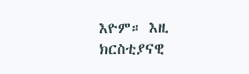እዮም። እዚ ክርስቲያናዊ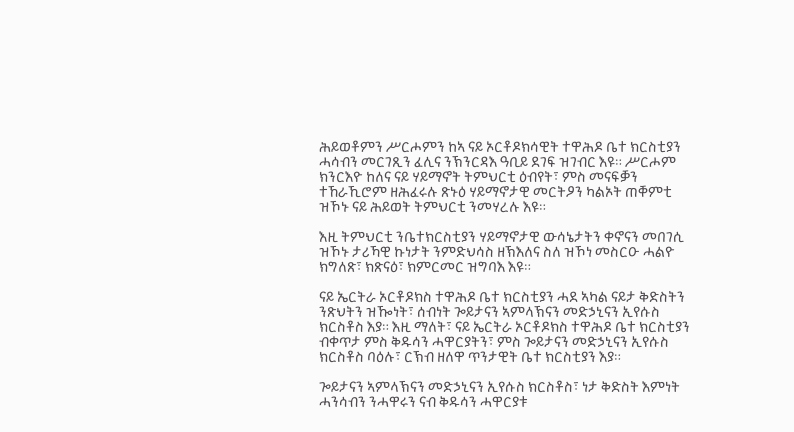ሕይወቶምን ሥርሖምን ከኣ ናይ ኦርቶዶክሳዊት ተዋሕዶ ቤተ ክርስቲያን ሓሳብን መርገጺን ፈሊና ንኽንርዳእ ዓቢይ ደገፍ ዝገብር እዩ። ሥርሖም ክንርእዮ ከለና ናይ ሃይማኖት ትምህርቲ ዕብየት፣ ምስ መናፍቓን ተኸራኺሮም ዘሕፈሩሉ ጽኑዕ ሃይማኖታዊ መርትዖን ካልኦት ጠቐምቲ ዝኾኑ ናይ ሕይወት ትምህርቲ ንመሃረሉ እዩ።

እዚ ትምህርቲ ንቤተክርስቲያን ሃይማኖታዊ ውሳኔታትን ቀኖናን መበገሲ ዝኾኑ ታሪኻዊ ኩነታት ንምድህሳስ ዘኽእለና ስለ ዝኾነ መስርዑ ሓልዮ ክግለጽ፣ ክጽናዕ፣ ክምርመር ዝግባእ እዩ።

ናይ ኤርትራ ኦርቶዶክስ ተዋሕዶ ቤተ ክርስቲያን ሓደ ኣካል ናይታ ቅድስትን ንጽህትን ዝዀነት፣ ሰብነት ጐይታናን ኣምላኽናን መድኃኒናን ኢየሱስ ክርስቶስ እያ። እዚ ማለት፣ ናይ ኤርትራ ኦርቶዶክስ ተዋሕዶ ቤተ ክርስቲያን ብቀጥታ ምስ ቅዱሳን ሓዋርያትን፣ ምስ ጐይታናን መድኃኒናን ኢየሱስ ክርስቶስ ባዕሉ፣ ርኽብ ዘለዋ ጥንታዊት ቤተ ክርስቲያን እያ።

ጐይታናን ኣምላኽናን መድኃኒናን ኢየሱስ ክርስቶስ፣ ነታ ቅድስት እምነት ሓንሳብን ንሓዋሩን ናብ ቅዱሳን ሓዋርያቱ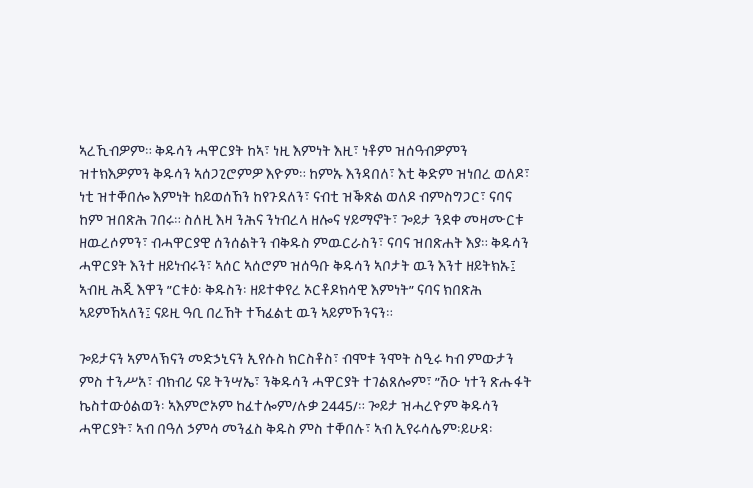ኣረኺብዎም። ቅዱሳን ሓዋርያት ከኣ፣ ነዚ እምነት እዚ፣ ነቶም ዝሰዓብዎምን ዝተክእዎምን ቅዱሳን ኣሰጋጊሮምዎ እዮም። ከምኡ እንዳበለ፣ እቲ ቅድም ዝነበረ ወለዶ፣ ነቲ ዝተቐበሎ እምነት ከይወሰኸን ከየጉደለን፣ ናብቲ ዝቕጽል ወለዶ ብምስግጋር፣ ናባና ከም ዝበጽሕ ገበሩ። ስለዚ እዛ ንሕና ንነብረላ ዘሎና ሃይማኖት፣ ጐይታ ንደቀ መዛሙርቱ ዘዉረሶምን፣ ብሓዋርያዊ ሰንሰልትን ብቅዱስ ምዉርራስን፣ ናባና ዝበጽሐት እያ። ቅዱሳን ሓዋርያት እንተ ዘይነብሩን፣ ኣሰር ኣሰሮም ዝሰዓቡ ቅዱሳን ኣቦታት ዉን እንተ ዘይትክኡ፤ ኣብዚ ሕጂ እዋን ”ርቱዕ፡ ቅዱስን፡ ዘይተቀየረ ኦርቶዶክሳዊ እምነት” ናባና ክበጽሕ ኣይምኸኣለን፤ ናይዚ ዓቢ በረኸት ተኻፈልቲ ዉን ኣይምኾንናን።

ጐይታናን ኣምላኽናን መድኃኒናን ኢየሱስ ክርስቶስ፣ ብሞቱ ንሞት ስዒሩ ካብ ምውታን ምስ ተንሥአ፣ ብክብሪ ናይ ትንሣኤ፣ ንቅዱሳን ሓዋርያት ተገልጸሎም፣ ”ሽዑ ነተን ጽሑፋት ኬስተውዕልወን፡ ኣእምሮኦም ከፈተሎም/ሉቃ 2445/። ጐይታ ዝሓረዮም ቅዱሳን ሓዋርያት፣ ኣብ በዓለ ኃምሳ መንፈስ ቅዱስ ምስ ተቐበሉ፣ ኣብ ኢየሩሳሌም፡ይሁዳ፡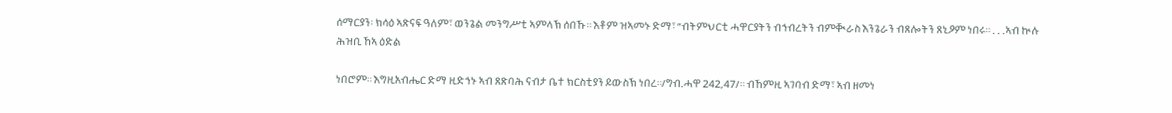ሰማርያን፡ ክሳዕ ኣጽናፍ ዓለም፣ ወንጌል መንግሥቲ ኣምላኽ ሰበኹ። እቶም ዝኣመኑ ድማ፣ ”ብትምህርቲ ሓዋርያትን ብኅብረትን ብምቚራስ እንጌራን ብጸሎትን ጸኒዖም ነበሩ። . . .ኣብ ኲሉ ሕዝቢ ኸኣ ዕድል

ነበሮም። እግዚአብሔር ድማ ዚድኅኑ ኣብ ጸጽባሕ ናብታ ቤተ ክርስቲያን ይውስኽ ነበረ።/ግብ.ሓዋ 242,47/። ብኸምዚ ኣገባብ ድማ፣ ኣብ ዘመነ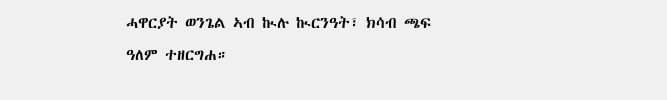ሓዋርያት ወንጌል ኣብ ኲሉ ኲርንዓት፣ ክሳብ ጫፍ ዓለም ተዘርግሐ።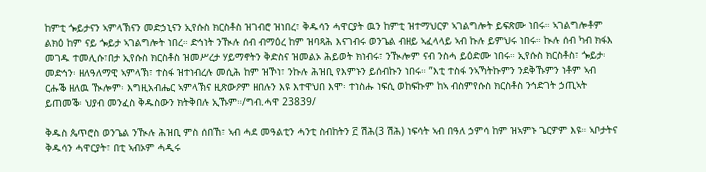ከምቲ ጐይታናን ኣምላኽናን መድኃኒናን ኢየሱስ ክርስቶስ ዝገብሮ ዝነበረ፣ ቅዱሳን ሓዋርያት ዉን ከምቲ ዝተማህርዎ ኣገልግሎት ይፍጽሙ ነበሩ። ኣገልግሎቶም ልክዕ ከም ናይ ጐይታ ኣገልግሎት ነበረ። ድኅነት ንዂሉ ሰብ ብማዕረ ከም ዝባጻሕ እናገብሩ ወንጌል ብዘይ ኣፈላላይ ኣብ ኩሉ ይምህሩ ነበሩ። ኲሉ ሰብ ካብ ክፋእ መገዱ ተመሊሱ፣በታ ኢየሱስ ክርስቶስ ዝመሥረታ ሃይማኖትን ቅድስና ዝመልኦ ሕይወት ክነብሩ፣ ንዂሎም ናብ ንስሓ ይዕድሙ ነበሩ። ኢየሱስ ክርስቶስ፣ ጐይታ፡ መድኅን፡ ዘለዓለማዊ ኣምላኽ፣ ተስፋ ዝተነብረሉ መሲሕ ከም ዝኾነ፣ ንኩሉ ሕዝቢ የእምኑን ይሰብኩን ነበሩ። ”እቲ ተስፋ ንኣኻትኩምን ንደቅኹምን ነቶም ኣብ ርሑቕ ዘለዉ ዂሎም፡ እግዚአብሔር ኣምላኽና ዚጽውዖም ዘበሉን እዩ እተዋህበ እሞ፡ ተነስሑ ነፍሲ ወከፍኩም ከኣ ብስምየሱስ ክርስቶስ ንኅድገት ኃጢኣት ይጠመቕ፡ ህያብ መንፈስ ቅዱስውን ክትቅበሉ ኢኹም።/ግብ.ሓዋ 23839/

ቅዱስ ጴጥሮስ ወንጌል ንዂሉ ሕዝቢ ምስ ሰበኸ፣ ኣብ ሓደ መዓልቲን ሓንቲ ስብከትን ፫ ሽሕ(3 ሽሕ) ነፍሳት ኣብ በዓለ ኃምሳ ከም ዝኣምኑ ጌርዎም እዩ። ኣቦታትና ቅዱሳን ሓዋርያት፣ በቲ ኣብኦም ሓዲሩ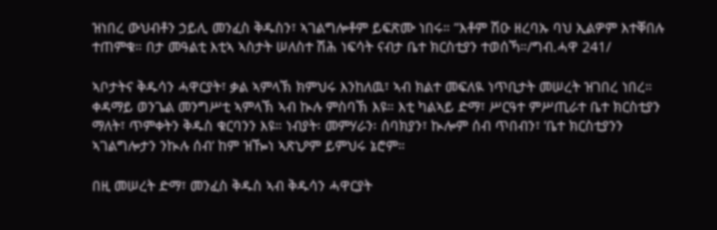ዝነበረ ውህብቶን ኃይሊ መንፈስ ቅዱስን፣ ኣገልግሎቶም ይፍጽሙ ነበሩ። ”እቶም ሽዑ ዘረባኡ ባህ ኢልዎም እተቐበሉ ተጠምቁ። በታ መዓልቲ እቲኣ ኣስታት ሠለስተ ሽሕ ነፍሳት ናብታ ቤተ ክርስቲያን ተወሰኻ።/ግብ.ሓዋ 241/

ኣቦታትና ቅዱሳን ሓዋርያት፣ ቃል ኣምላኽ ክምህሩ እንከለዉ፣ ኣብ ክልተ መፍለዪ ነጥቢታት መሠረት ዝገበረ ነበረ። ቀዳማይ ወንጌል መንግሥቲ ኣምላኽ ኣብ ኲሉ ምስባኽ እዩ። እቲ ካልኣይ ድማ፣ ሥርዓተ ምሥጢራተ ቤተ ክርስቲያን ማለት፣ ጥምቀትን ቅዱስ ቁርባንን እዩ። ነብያት፡ መምሃራን፡ ሰባክያን፣ ኲሎም ሰብ ጥበብን፣ ’ቤተ ክርስቲያንን ኣገልግሎታን ንኲሉ ሰብ’ ከም ዝዀነ ኣጽኒዖም ይምህሩ ኔሮም።

በዚ መሠረት ድማ፣ መንፈስ ቅዱስ ኣብ ቅዱሳን ሓዋርያት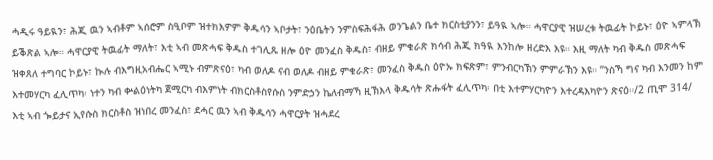ሓዲሩ ዓይዪን፣ ሕጂ ዉን ኣብቶም ኣሰሮም ስዒቦም ዝተክእዎም ቅዱሳን ኣቦታት፣ ንዕቤትን ንምስፍሕፋሕ ወንጌልን ቤተ ክርስቲያንን፣ ይዓዪ ኣሎ። ሓዋርያዊ ዝሠረቱ ትዉፊት ኮይኑ፣ ዕዮ ኣምላኽ ይቕጽል ኣሎ። ሓዋርያዊ ትዉፊት ማለት፣ እቲ ኣብ መጽሓፍ ቅዱስ ተገሊጹ ዘሎ ዕዮ መንፈስ ቅዱስ፣ ብዘይ ምቁራጽ ክሳብ ሕጂ ክዓዪ እንከሎ ዘረድእ እዩ። እዚ ማለት ካብ ቅዱስ መጽሓፍ ዝቀጸለ ተግባር ኮይኑ፣ ኲሉ ብእግዚአብሔር ኣሚኑ ብምጽናዕ፣ ካብ ወለዶ ናብ ወለዶ ብዘይ ምቁራጽ፣ መንፈስ ቅዱስ ዕዮኡ ክፍጽም፣ ምንብርካኽን ምምራኽን እዩ። ”ንስኻ ግና ካብ እንመን ከም እተመሃርካ ፈሊጥካ፡ ነተን ካብ ቍልዕነትካ ጀሚርካ ብእምነት ብክርስቶስየሱስ ንምድኃን ኬለብማኻ ዚኽእላ ቅዱሳት ጽሑፋት ፈሊጥካ፡ በቲ እተምሃርካዮን እተረዳእካዮን ጽናዕ።/2 ጢሞ 314/ እቲ ኣብ ጐይታና ኢየሱስ ክርስቶስ ዝነበረ መንፈስ፣ ደሓር ዉን ኣብ ቅዱሳን ሓዋርያት ዝሓደረ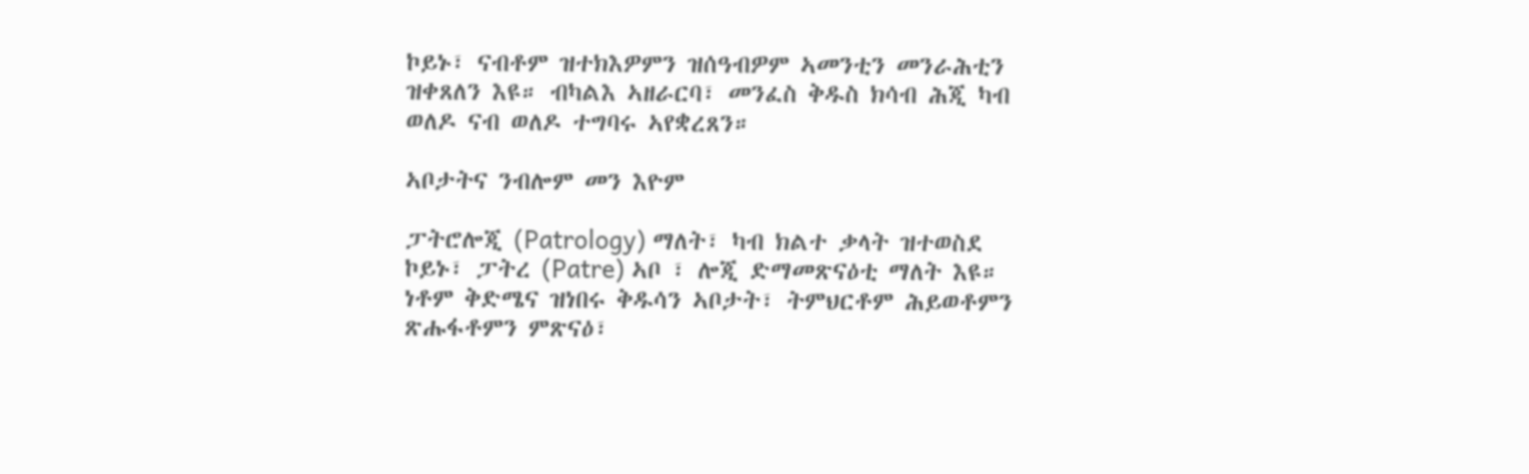ኮይኑ፣ ናብቶም ዝተክእዎምን ዝሰዓብዎም ኣመንቲን መንራሕቲን ዝቀጸለን እዩ። ብካልእ ኣዘራርባ፣ መንፈስ ቅዱስ ክሳብ ሕጂ ካብ ወለዶ ናብ ወለዶ ተግባሩ ኣየቋረጸን።

ኣቦታትና ንብሎም መን እዮም

ፓትሮሎጂ (Patrology) ማለት፣ ካብ ክልተ ቃላት ዝተወስደ ኮይኑ፣ ፓትረ (Patre) ኣቦ ፣ ሎጂ ድማመጽናዕቲ ማለት እዩ። ነቶም ቅድሜና ዝነበሩ ቅዱሳን ኣቦታት፣ ትምህርቶም ሕይወቶምን ጽሑፋቶምን ምጽናዕ፣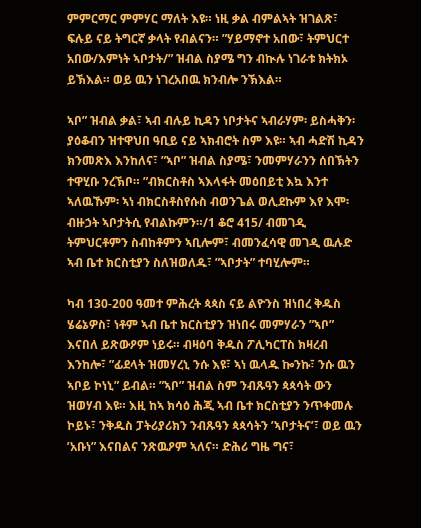ምምርማር ምምሃር ማለት እዩ። ነዚ ቃል ብምልኣት ዝገልጽ፣ ፍሉይ ናይ ትግርኛ ቃላት የብልናን። ”ሃይማኖተ አበው፣ ትምህርተ አበው/እምነት ኣቦታት/” ዝብል ስያሜ ግን ብኲሉ ነገራቱ ክትክኦ ይኽእል። ወይ ዉን ነገረአበዉ ክንብሎ ንኽእል።

ኣቦ” ዝብል ቃል፣ ኣብ ብሉይ ኪዳን ነቦታትና ኣብራሃም፡ ይስሓቅን፡ ያዕቆብን ዝተዋህበ ዓቢይ ናይ ኣክብሮት ስም እዩ። ኣብ ሓድሽ ኪዳን ክንመጽእ እንከለና፣ ”ኣቦ” ዝብል ስያሜ፣ ንመምሃራንን ሰበኽትን ተዋሂቡ ንረኽቦ። ”ብክርስቶስ ኣእላፋት መዕበይቲ እኳ እንተ ኣለዉኹም፡ ኣነ ብክርስቶስየሱስ ብወንጌል ወሊደኩም እየ እሞ፡ ብዙኃት ኣቦታትሲ የብልኩምን።/1 ቆሮ 415/ ብመገዲ ትምህርቶምን ስብከቶምን ኣቢሎም፣ ብመንፈሳዊ መገዲ ዉሉድ ኣብ ቤተ ክርስቲያን ስለዝወለዱ፣ ”ኣቦታት” ተባሂሎም።

ካብ 130-200 ዓመተ ምሕረት ጳጳስ ናይ ልዮንስ ዝነበረ ቅዱስ ሄሬኔዎስ፣ ነቶም ኣብ ቤተ ክርስቲያን ዝነበሩ መምሃራን ”ኣቦ” እናበለ ይጽውዖም ነይሩ። ብዛዕባ ቅዱስ ፖሊካርፐስ ክዛረብ እንከሎ፣ ”ፊደላት ዝመሃረኒ ንሱ እዩ፣ ኣነ ዉላዱ ኰንኩ፣ ንሱ ዉን ኣቦይ ኮነኒ” ይብል። ”ኣቦ” ዝብል ስም ንብጹዓን ጳጳሳት ውን ዝወሃብ እዩ። እዚ ከኣ ክሳዕ ሕጂ ኣብ ቤተ ክርስቲያን ንጥቀመሉ ኮይኑ፣ ንቅዱስ ፓትሪያሪክን ንብጹዓን ጳጳሳትን ’ኣቦታትና’፣ ወይ ዉን ’አቡነ” እናበልና ንጽዉዖም ኣለና። ድሕሪ ግዜ ግና፣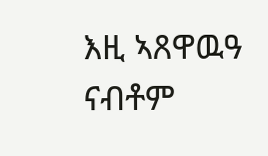እዚ ኣጸዋዉዓ ናብቶም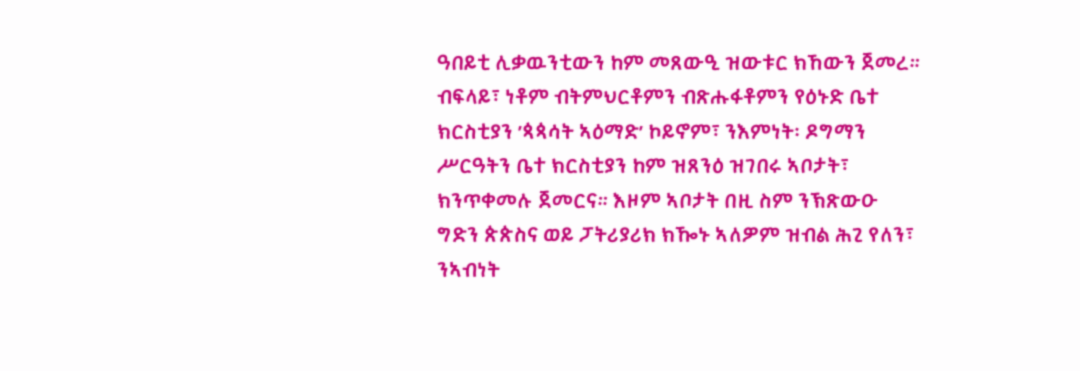ዓበይቲ ሊቃዉንቲውን ከም መጸውዒ ዝውቱር ክኸውን ጀመረ። ብፍላይ፣ ነቶም ብትምህርቶምን ብጽሑፋቶምን የዕኑድ ቤተ ክርስቲያን ’ጳጳሳት ኣዕማድ’ ኮይኖም፣ ንእምነት፡ ዶግማን ሥርዓትን ቤተ ክርስቲያን ከም ዝጸንዕ ዝገበሩ ኣቦታት፣ ክንጥቀመሉ ጀመርና። እዞም ኣቦታት በዚ ስም ንኽጽውዑ ግድን ጵጵስና ወይ ፓትሪያሪክ ክዀኑ ኣለዎም ዝብል ሕጊ የለን፣ ንኣብነት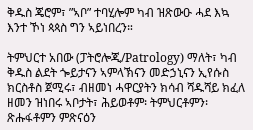ቅዱስ ጄሮም፣ ”ኣቦ” ተባሂሎም ካብ ዝጽውዑ ሓደ እኳ እንተ ኾነ ጳጳስ ግን ኣይነበረን።

ትምህርተ አበው (ፓትሮሎጂ/Patrology) ማለት፣ ካብ ቅዱስ ልደት ጐይታናን ኣምላኽናን መድኃኒናን ኢየሱስ ክርስቶስ ጀሚሩ፣ ብዘመነ ሓዋርያትን ክሳብ ሻዱሻይ ክፈለ ዘመን ዝነበሩ ኣቦታት፣ ሕይወቶም፡ ትምህርቶምን፡ ጽሑፋቶምን ምጽናዕን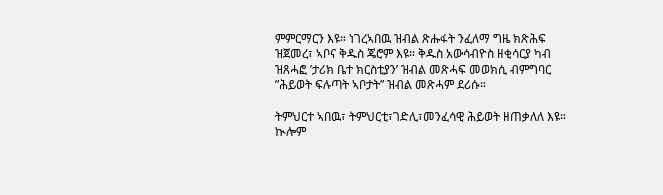ምምርማርን እዩ። ነገረኣበዉ ዝብል ጽሑፋት ንፈለማ ግዜ ክጽሕፍ ዝጀመረ፣ ኣቦና ቅዱስ ጄሮም እዩ። ቅዱስ አውሳብዮስ ዘቂሳርያ ካብ ዝጸሓፎ ’ታሪክ ቤተ ክርስቲያን’ ዝብል መጽሓፍ መወክሲ ብምግባር ”ሕይወት ፍሉጣት ኣቦታት” ዝብል መጽሓም ደሪሱ።

ትምህርተ ኣበዉ፣ ትምህርቲ፣ገድሊ፣መንፈሳዊ ሕይወት ዘጠቃለለ እዩ። ኲሎም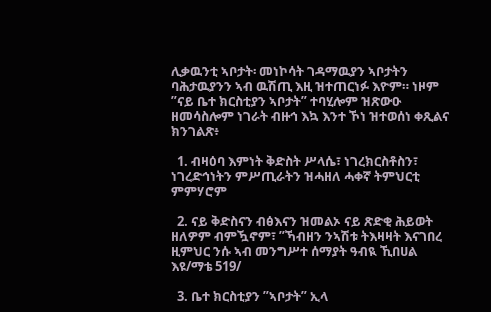ሊቃዉንቲ ኣቦታት፡ መነኮሳት ገዳማዉያን ኣቦታትን ባሕታዉያንን ኣብ ዉሽጢ እዚ ዝተጠርነፉ እዮም። ነዞም ”ናይ ቤተ ክርስቲያን ኣቦታት” ተባሂሎም ዝጽውዑ ዘመሳስሎም ነገራት ብዙኅ እኳ እንተ ኾነ ዝተወሰነ ቀጺልና ክንገልጽ፥

  1. ብዛዕባ እምነት ቅድስት ሥላሴ፣ ነገረክርስቶስን፣ ነገረድኅነትን ምሥጢራትን ዝሓዘለ ሓቀኛ ትምህርቲ ምምሃሮም

  2. ናይ ቅድስናን ብፅእናን ዝመልኦ ናይ ጽድቂ ሕይወት ዘለዎም ብምዃኖም፣ ”ኻብዘን ንኣሽቱ ትእዛዛት እናገበረ ዚምህር ንሱ ኣብ መንግሥተ ሰማያት ዓብዪ ኺበሀል እዩ/ማቴ 519/

  3. ቤተ ክርስቲያን ”ኣቦታት” ኢላ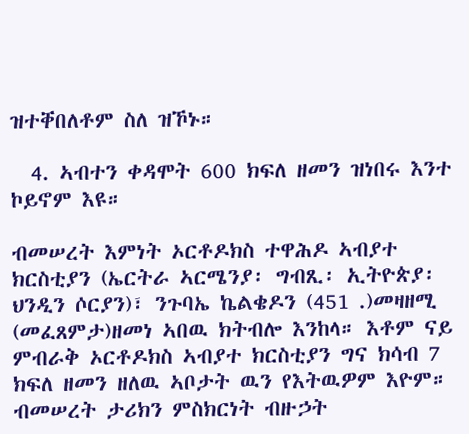ዝተቐበለቶም ስለ ዝኾኑ።

  4. ኣብተን ቀዳሞት 600 ክፍለ ዘመን ዝነበሩ እንተ ኮይኖም እዩ።

ብመሠረት እምነት ኦርቶዶክስ ተዋሕዶ ኣብያተ ክርስቲያን (ኤርትራ ኣርሜንያ፡ ግብጺ፡ ኢትዮጵያ፡ ህንዲን ሶርያን)፣ ንጉባኤ ኬልቄዶን (451 .)መዛዘሚ (መፈጸምታ)ዘመነ ኣበዉ ክትብሎ እንከላ። እቶም ናይ ምብራቅ ኦርቶዶክስ ኣብያተ ክርስቲያን ግና ክሳብ 7 ክፍለ ዘመን ዘለዉ ኣቦታት ዉን የእትዉዎም እዮም። ብመሠረት ታሪክን ምስክርነት ብዙኃት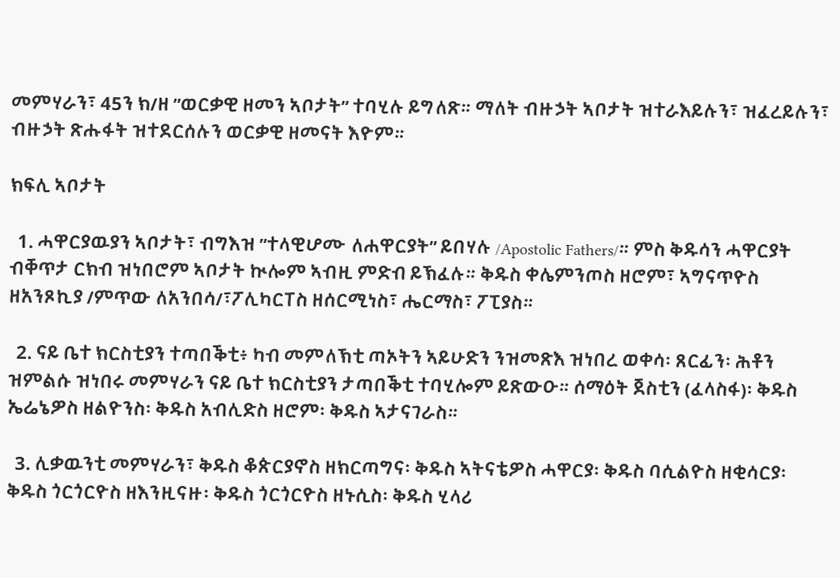መምሃራን፣ 45ን ክ/ዘ ”ወርቃዊ ዘመን ኣቦታት” ተባሂሉ ይግለጽ። ማለት ብዙኃት ኣቦታት ዝተራእይሉን፣ ዝፈረይሉን፣ ብዙኃት ጽሑፋት ዝተደርሰሉን ወርቃዊ ዘመናት እዮም።

ክፍሊ ኣቦታት

  1. ሓዋርያዉያን ኣቦታት፣ ብግእዝ ”ተላዊሆሙ ለሐዋርያት” ይበሃሉ /Apostolic Fathers/። ምስ ቅዱሳን ሓዋርያት ብቐጥታ ርክብ ዝነበሮም ኣቦታት ኲሎም ኣብዚ ምድብ ይኽፈሉ። ቅዱስ ቀሌምንጦስ ዘሮም፣ ኣግናጥዮስ ዘአንጾኪያ /ምጥው ለአንበሳ/፣ፖሊካርፐስ ዘሰርሚነስ፣ ሔርማስ፣ ፖፒያስ።

  2. ናይ ቤተ ክርስቲያን ተጣበቕቲ፥ ካብ መምለኽቲ ጣኦትን ኣይሁድን ንዝመጽእ ዝነበረ ወቀሳ፡ ጸርፊን፡ ሕቶን ዝምልሱ ዝነበሩ መምሃራን ናይ ቤተ ክርስቲያን ታጣበቕቲ ተባሂሎም ይጽውዑ። ሰማዕት ጀስቲን (ፈላስፋ)፡ ቅዱስ ኤሬኔዎስ ዘልዮንስ፡ ቅዱስ አብሊድስ ዘሮም፡ ቅዱስ ኣታናገራስ።

  3. ሊቃዉንቲ መምሃራን፣ ቅዱስ ቆጵርያኖስ ዘክርጣግና፡ ቅዱስ ኣትናቴዎስ ሓዋርያ፡ ቅዱስ ባሲልዮስ ዘቂሳርያ፡ ቅዱስ ጎርጎርዮስ ዘእንዚናዙ፡ ቅዱስ ጎርጎርዮስ ዘኑሲስ፡ ቅዱስ ሂላሪ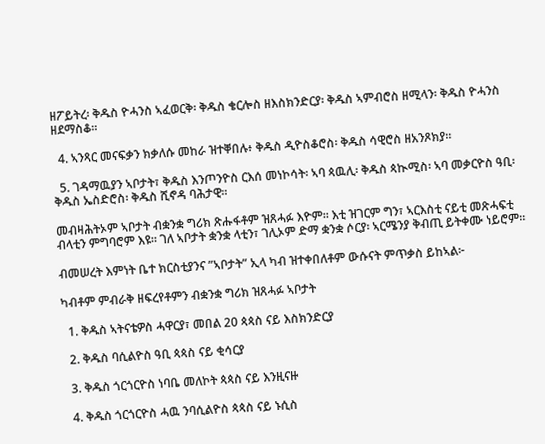ዘፖይትረ፡ ቅዱስ ዮሓንስ ኣፈወርቅ፡ ቅዱስ ቄርሎስ ዘእስክንድርያ፡ ቅዱስ ኣምብሮስ ዘሚላን፡ ቅዱስ ዮሓንስ ዘደማስቆ።

  4. ኣንጻር መናፍቃን ክቃለሱ መከራ ዝተቐበሉ፥ ቅዱስ ዲዮስቆሮስ፡ ቅዱስ ሳዊሮስ ዘአንጾክያ።

  5. ገዳማዉያን ኣቦታት፣ ቅዱስ እንጦንዮስ ርእሰ መነኮሳት፡ ኣባ ጳዉሊ፡ ቅዱስ ጳኲሚስ፡ ኣባ መቃርዮስ ዓቢ፡ ቅዱስ ኤስድሮስ፡ ቅዱስ ሺኖዳ ባሕታዊ።

መብዛሕትኦም ኣቦታት ብቋንቋ ግሪክ ጽሑፋቶም ዝጸሓፉ እዮም። እቲ ዝገርም ግን፣ ኣርእስቲ ናይቲ መጽሓፍቲ ብላቲን ምግባሮም እዩ። ገለ ኣቦታት ቋንቋ ላቲን፣ ገሊኦም ድማ ቋንቋ ሶርያ፡ ኣርሜንያ ቅብጢ ይትቀሙ ነይሮም።

ብመሠረት እምነት ቤተ ክርስቲያንና ”ኣቦታት” ኢላ ካብ ዝተቀበለቶም ውሱናት ምጥቃስ ይከኣል፦

ካብቶም ምብራቅ ዘፍረየቶምን ብቋንቋ ግሪክ ዝጸሓፉ ኣቦታት

  1. ቅዱስ ኣትናቴዎስ ሓዋርያ፣ መበል 20 ጳጳስ ናይ እስክንድርያ

  2. ቅዱስ ባሲልዮስ ዓቢ ጳጳስ ናይ ቂሳርያ

  3. ቅዱስ ጎርጎርዮስ ነባቤ መለኮት ጳጳስ ናይ እንዚናዙ

  4. ቅዱስ ጎርጎርዮስ ሓዉ ንባሲልዮስ ጳጳስ ናይ ኑሲስ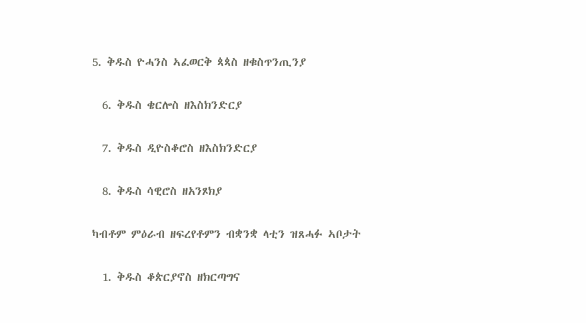5. ቅዱስ ዮሓንስ ኣፈወርቅ ጳጳስ ዘቁስጥንጢንያ

  6. ቅዱስ ቄርሎስ ዘእስክንድርያ

  7. ቅዱስ ዲዮስቆሮስ ዘእስክንድርያ

  8. ቅዱስ ሳዊሮስ ዘአንጾክያ

ካብቶም ምዕራብ ዘፍረየቶምን ብቋንቋ ላቲን ዝጸሓፉ ኣቦታት

  1. ቅዱስ ቆጵርያኖስ ዘክርጣግና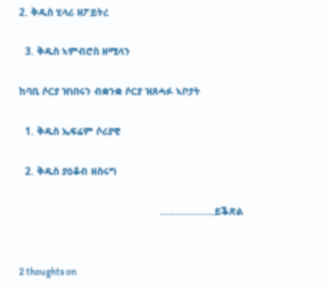2. ቅዱስ ሂላሪ ዘፖይትረ

  3. ቅዱስ ኣምብሮስ ዘሚላን

ከባቢ ሶርያ ዝነበሩን ብቋንቋ ሶርያ ዝጸሓፉ ኣቦታት

  1. ቅዱስ ኤፍሬም ሶሪያዊ

  2. ቅዱስ ያዕቆብ ዘስሩግ

                                               ………………ይቕጽል


2 thoughts on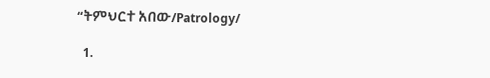“ትምህርተ አበው/Patrology/

  1.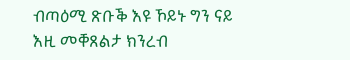ብጣዕሚ ጽቡቕ እዩ ኾይኑ ግን ናይ እዚ መቐጸልታ ክንረብ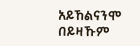አይኸልናንሞ በይዛኹም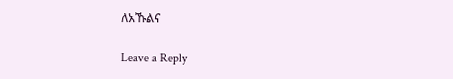ለአኹልና

Leave a Reply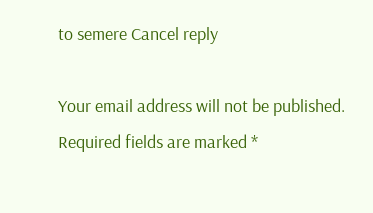to semere Cancel reply

Your email address will not be published. Required fields are marked *